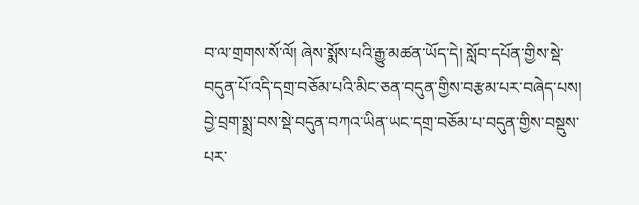བ་ལ་གྲགས་སོ་ལོ། ཞེས་སྨོས་པའི་རྒྱུ་མཚན་ཡོད་དེ། སློབ་དཔོན་གྱིས་སྡེ་བདུན་པོ་འདི་དགྲ་བཅོམ་པའི་མིང་ཅན་བདུན་གྱིས་བརྩམ་པར་བཞེད་པས། བྱེ་བྲག་སྨྲ་བས་སྡེ་བདུན་བཀའ་ཡིན་ཡང་དགྲ་བཅོམ་པ་བདུན་གྱིས་བསྡུས་པར་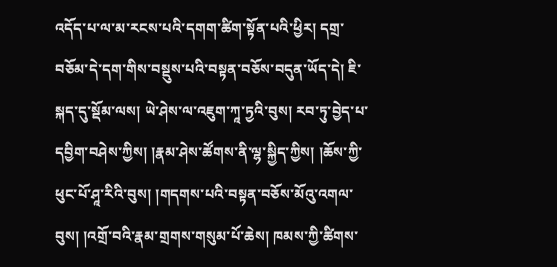འདོད་པ་ལ་མ་རངས་པའི་དགག་ཚིག་སྟོན་པའི་ཕྱིར། དགྲ་བཅོམ་དེ་དག་གིས་བསྡུས་པའི་བསྟན་བཅོས་བདུན་ཡོད་དེ། ཇི་སྐད་དུ་སྡོམ་ལས། ཡེ་ཤེས་ལ་འཇུག་ཀཱ་ཏྱའི་བུས། རབ་ཏུ་བྱེད་པ་དབྱིག་བཤེས་ཀྱིས། །རྣམ་ཤེས་ཚོགས་ནི་ལྷ་སྐྱིད་ཀྱིས། །ཆོས་ཀྱི་ཕུང་པོ་ཤཱ་རིའི་བུས། །གདགས་པའི་བསྟན་བཅོས་མོའུ་འགལ་བུས། །འགྲོ་བའི་རྣམ་གྲགས་གསུམ་པོ་ཆེས། ཁམས་ཀྱི་ཚིགས་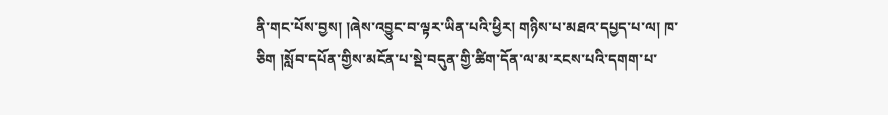ནི་གང་པོས་བྱས། །ཞེས་འབྱུང་བ་ལྟར་ཡིན་པའི་ཕྱིར། གཉིས་པ་མཐའ་དཔྱད་པ་ལ། ཁ་ཅིག །སློབ་དཔོན་གྱིས་མངོན་པ་སྡེ་བདུན་གྱི་ཚིག་དོན་ལ་མ་རངས་པའི་དགག་པ་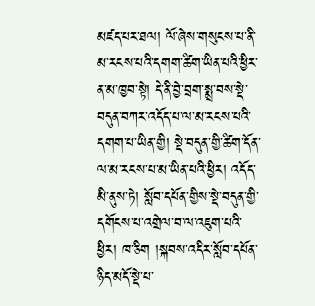མཛད་པར་ཐལ། ལོ་ཞེས་གསུངས་པ་ནི་མ་རངས་པའི་དགག་ཚིག་ཡིན་པའི་ཕྱིར་ན་མ་ཁྱབ་སྟེ། དེ་ནི་བྱེ་བྲག་སྨྲ་བས་སྡེ་བདུན་བཀར་འདོད་པ་ལ་མ་རངས་པའི་དགག་པ་ཡིན་གྱི། སྡེ་བདུན་གྱི་ཚིག་དོན་ལ་མ་རངས་པ་མ་ཡིན་པའི་ཕྱིར། འདོད་མི་ནུས་ཏེ། སློབ་དཔོན་གྱིས་སྡེ་བདུན་གྱི་དགོངས་པ་འགྲེལ་བ་ལ་འཇུག་པའི་ཕྱིར། ཁ་ཅིག །སྐབས་འདིར་སློབ་དཔོན་ཉིད་མདོ་སྡེ་པ་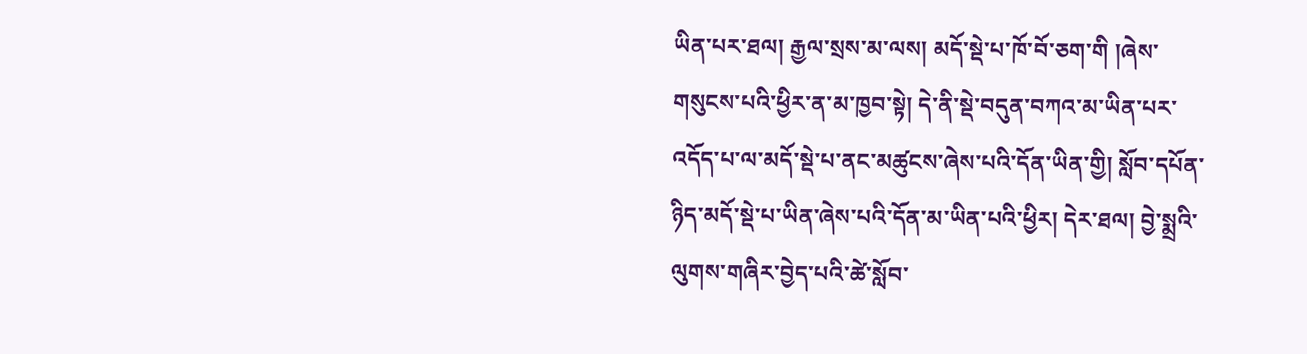ཡིན་པར་ཐལ། རྒྱལ་སྲས་མ་ལས། མདོ་སྡེ་པ་ཁོ་བོ་ཅག་གི །ཞེས་གསུངས་པའི་ཕྱིར་ན་མ་ཁྱབ་སྟེ། དེ་ནི་སྡེ་བདུན་བཀའ་མ་ཡིན་པར་འདོད་པ་ལ་མདོ་སྡེ་པ་ནང་མཚུངས་ཞེས་པའི་དོན་ཡིན་གྱི། སློབ་དཔོན་ཉིད་མདོ་སྡེ་པ་ཡིན་ཞེས་པའི་དོན་མ་ཡིན་པའི་ཕྱིར། དེར་ཐལ། བྱེ་སྨྲའི་ལུགས་གཞིར་བྱེད་པའི་ཚེ་སློབ་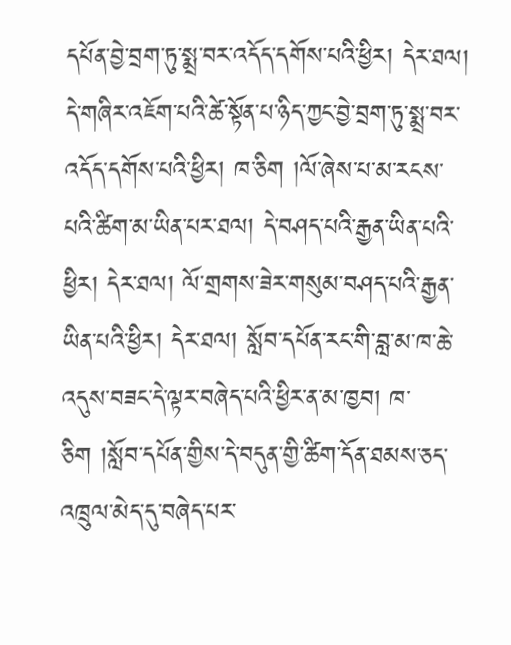དཔོན་བྱེ་བྲག་ཏུ་སྨྲ་བར་འདོད་དགོས་པའི་ཕྱིར། དེར་ཐལ། དེ་གཞིར་འཇོག་པའི་ཚེ་སྟོན་པ་ཉིད་ཀྱང་བྱེ་བྲག་ཏུ་སྨྲ་བར་འདོད་དགོས་པའི་ཕྱིར། ཁ་ཅིག །ལོ་ཞེས་པ་མ་རངས་པའི་ཚིག་མ་ཡིན་པར་ཐལ། དེ་བཤད་པའི་རྒྱན་ཡིན་པའི་ཕྱིར། དེར་ཐལ། ལོ་གྲགས་ཟེར་གསུམ་བཤད་པའི་རྒྱན་ཡིན་པའི་ཕྱིར། དེར་ཐལ། སློབ་དཔོན་རང་གི་བླ་མ་ཁ་ཆེ་འདུས་བཟང་དེ་ལྟར་བཞེད་པའི་ཕྱིར་ན་མ་ཁྱབ། ཁ་ཅིག །སློབ་དཔོན་གྱིས་དེ་བདུན་གྱི་ཚིག་དོན་ཐམས་ཅད་འཁྲུལ་མེད་དུ་བཞེད་པར་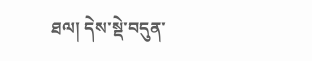ཐལ། དེས་སྡེ་བདུན་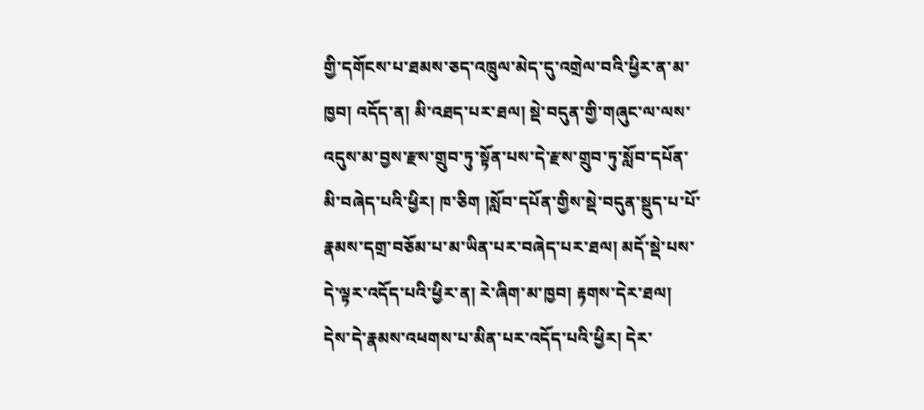གྱི་དགོངས་པ་ཐམས་ཅད་འཁྲུལ་མེད་དུ་འགྲེལ་བའི་ཕྱིར་ན་མ་ཁྱབ། འདོད་ན། མི་འཐད་པར་ཐལ། སྡེ་བདུན་གྱི་གཞུང་ལ་ལས་འདུས་མ་བྱས་རྫས་གྲུབ་ཏུ་སྟོན་པས་དེ་རྫས་གྲུབ་ཏུ་སློབ་དཔོན་མི་བཞེད་པའི་ཕྱིར། ཁ་ཅིག །སློབ་དཔོན་གྱིས་སྡེ་བདུན་སྡུད་པ་པོ་རྣམས་དགྲ་བཅོམ་པ་མ་ཡིན་པར་བཞེད་པར་ཐལ། མདོ་སྡེ་པས་དེ་ལྟར་འདོད་པའི་ཕྱིར་ན། རེ་ཞིག་མ་ཁྱབ། རྟགས་དེར་ཐལ། དེས་དེ་རྣམས་འཕགས་པ་མིན་པར་འདོད་པའི་ཕྱིར། དེར་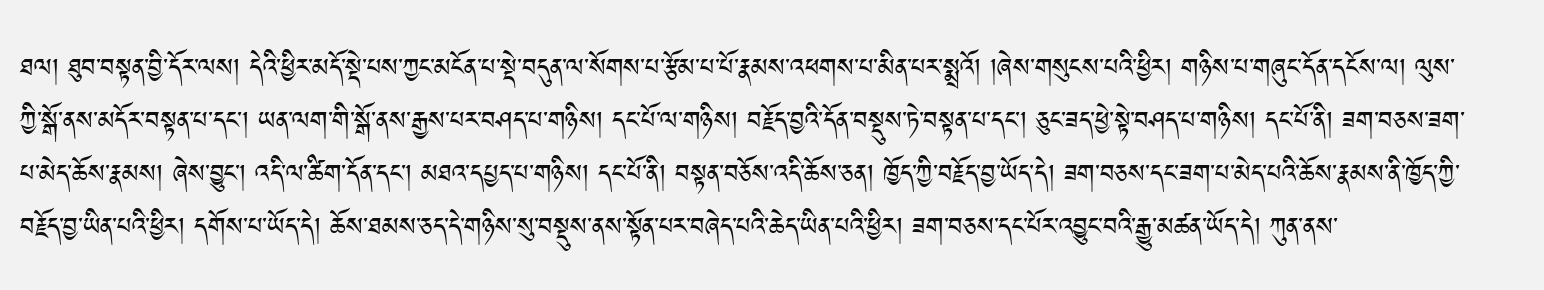ཐལ། ཐུབ་བསྟན་བྱི་དོར་ལས། དེའི་ཕྱིར་མདོ་སྡེ་པས་ཀྱང་མངོན་པ་སྡེ་བདུན་ལ་སོགས་པ་རྩོམ་པ་པོ་རྣམས་འཕགས་པ་མིན་པར་སྨྲའོ། །ཞེས་གསུངས་པའི་ཕྱིར། གཉིས་པ་གཞུང་དོན་དངོས་ལ། ལུས་ཀྱི་སྒོ་ནས་མདོར་བསྟན་པ་དང་། ཡན་ལག་གི་སྒོ་ནས་རྒྱས་པར་བཤད་པ་གཉིས། དང་པོ་ལ་གཉིས། བརྗོད་བྱའི་དོན་བསྡུས་ཏེ་བསྟན་པ་དང་། ཅུང་ཟད་ཕྱེ་སྟེ་བཤད་པ་གཉིས། དང་པོ་ནི། ཟག་བཅས་ཟག་པ་མེད་ཆོས་རྣམས། ཞེས་བྱུང་། འདི་ལ་ཚིག་དོན་དང་། མཐའ་དཔྱད་པ་གཉིས། དང་པོ་ནི། བསྟན་བཅོས་འདི་ཆོས་ཅན། ཁྱོད་ཀྱི་བརྗོད་བྱ་ཡོད་དེ། ཟག་བཅས་དང་ཟག་པ་མེད་པའི་ཆོས་རྣམས་ནི་ཁྱོད་ཀྱི་བརྗོད་བྱ་ཡིན་པའི་ཕྱིར། དགོས་པ་ཡོད་དེ། ཆོས་ཐམས་ཅད་དེ་གཉིས་སུ་བསྡུས་ནས་སྟོན་པར་བཞེད་པའི་ཆེད་ཡིན་པའི་ཕྱིར། ཟག་བཅས་དང་པོར་འབྱུང་བའི་རྒྱུ་མཚན་ཡོད་དེ། ཀུན་ནས་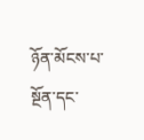ཉོན་མོངས་པ་སྔོན་དང་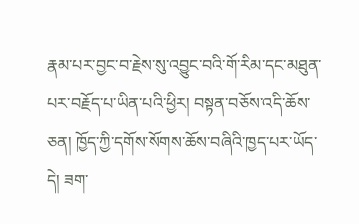རྣམ་པར་བྱང་བ་རྗེས་སུ་འབྱུང་བའི་གོ་རིམ་དང་མཐུན་པར་བརྗོད་པ་ཡིན་པའི་ཕྱིར། བསྟན་བཅོས་འདི་ཆོས་ཅན། ཁྱོད་ཀྱི་དགོས་སོགས་ཆོས་བཞིའི་ཁྱད་པར་ཡོད་དེ། ཟག་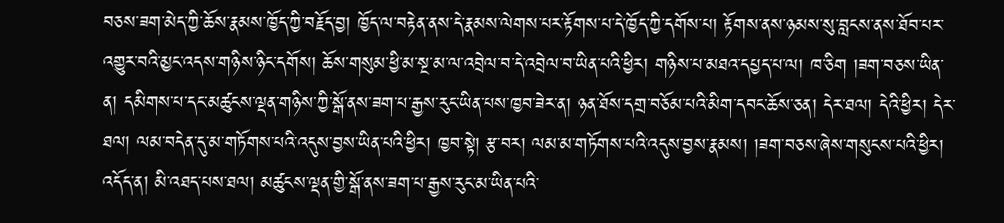བཅས་ཟག་མེད་ཀྱི་ཆོས་རྣམས་ཁྱོད་ཀྱི་བརྗོད་བྱ། ཁྱོད་ལ་བརྟེན་ནས་དེ་རྣམས་ལེགས་པར་རྟོགས་པ་དེ་ཁྱོད་ཀྱི་དགོས་པ། རྟོགས་ནས་ཉམས་སུ་བླངས་ནས་ཐོབ་པར་འགྱུར་བའི་མྱང་འདས་གཉིས་ཉིང་དགོས། ཆོས་གསུམ་ཕྱི་མ་སྔ་མ་ལ་འབྲེལ་བ་དེ་འབྲེལ་བ་ཡིན་པའི་ཕྱིར། གཉིས་པ་མཐའ་དཔྱད་པ་ལ། ཁ་ཅིག །ཟག་བཅས་ཡིན་ན། དམིགས་པ་དང་མཚུངས་ལྡན་གཉིས་ཀྱི་སྒོ་ནས་ཟག་པ་རྒྱས་རུང་ཡིན་པས་ཁྱབ་ཟེར་ན། ཉན་ཐོས་དགྲ་བཅོམ་པའི་མིག་དབང་ཆོས་ཅན། དེར་ཐལ། དེའི་ཕྱིར། དེར་ཐལ། ལམ་བདེན་དུ་མ་གཏོགས་པའི་འདུས་བྱས་ཡིན་པའི་ཕྱིར། ཁྱབ་སྟེ། རྩ་བར། ལམ་མ་གཏོགས་པའི་འདུས་བྱས་རྣམས། །ཟག་བཅས་ཞེས་གསུངས་པའི་ཕྱིར། འདོད་ན། མི་འཐད་པས་ཐལ། མཚུངས་ལྡན་གྱི་སྒོ་ནས་ཟག་པ་རྒྱས་རུང་མ་ཡིན་པའི་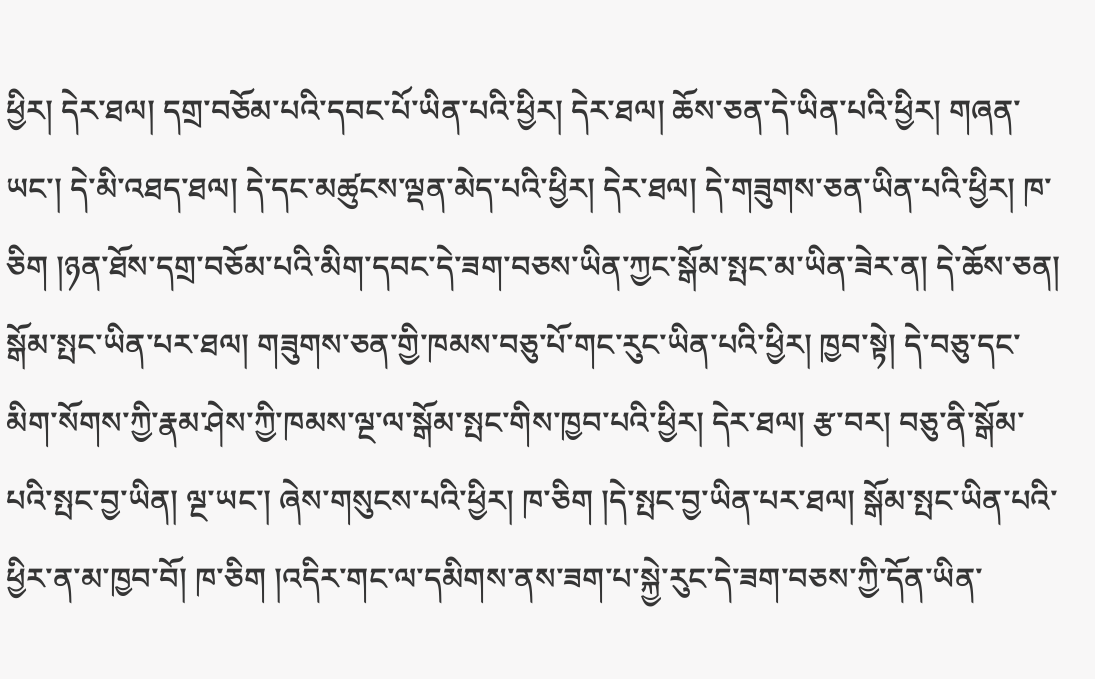ཕྱིར། དེར་ཐལ། དགྲ་བཅོམ་པའི་དབང་པོ་ཡིན་པའི་ཕྱིར། དེར་ཐལ། ཆོས་ཅན་དེ་ཡིན་པའི་ཕྱིར། གཞན་ཡང་། དེ་མི་འཐད་ཐལ། དེ་དང་མཚུངས་ལྡན་མེད་པའི་ཕྱིར། དེར་ཐལ། དེ་གཟུགས་ཅན་ཡིན་པའི་ཕྱིར། ཁ་ཅིག །ཉན་ཐོས་དགྲ་བཅོམ་པའི་མིག་དབང་དེ་ཟག་བཅས་ཡིན་ཀྱང་སྒོམ་སྤང་མ་ཡིན་ཟེར་ན། དེ་ཆོས་ཅན། སྒོམ་སྤང་ཡིན་པར་ཐལ། གཟུགས་ཅན་གྱི་ཁམས་བཅུ་པོ་གང་རུང་ཡིན་པའི་ཕྱིར། ཁྱབ་སྟེ། དེ་བཅུ་དང་མིག་སོགས་ཀྱི་རྣམ་ཤེས་ཀྱི་ཁམས་ལྔ་ལ་སྒོམ་སྤང་གིས་ཁྱབ་པའི་ཕྱིར། དེར་ཐལ། རྩ་བར། བཅུ་ནི་སྒོམ་པའི་སྤང་བྱ་ཡིན། ལྔ་ཡང་། ཞེས་གསུངས་པའི་ཕྱིར། ཁ་ཅིག །དེ་སྤང་བྱ་ཡིན་པར་ཐལ། སྒོམ་སྤང་ཡིན་པའི་ཕྱིར་ན་མ་ཁྱབ་བོ། ཁ་ཅིག །འདིར་གང་ལ་དམིགས་ནས་ཟག་པ་སྐྱེ་རུང་དེ་ཟག་བཅས་ཀྱི་དོན་ཡིན་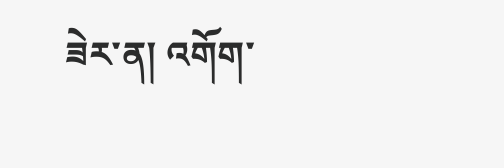ཟེར་ན། འགོག་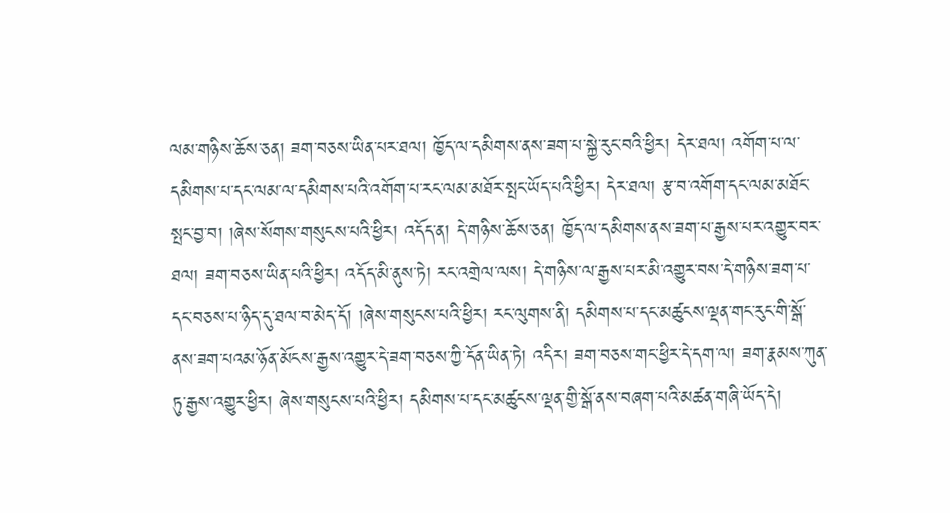ལམ་གཉིས་ཆོས་ཅན། ཟག་བཅས་ཡིན་པར་ཐལ། ཁྱོད་ལ་དམིགས་ནས་ཟག་པ་སྐྱེ་རུང་བའི་ཕྱིར། དེར་ཐལ། འགོག་པ་ལ་དམིགས་པ་དང་ལམ་ལ་དམིགས་པའི་འགོག་པ་རང་ལམ་མཐོར་སྤང་ཡོད་པའི་ཕྱིར། དེར་ཐལ། རྩ་བ་འགོག་དང་ལམ་མཐོང་སྤང་བྱ་བ། །ཞེས་སོགས་གསུངས་པའི་ཕྱིར། འདོད་ན། དེ་གཉིས་ཆོས་ཅན། ཁྱོད་ལ་དམིགས་ནས་ཟག་པ་རྒྱས་པར་འགྱུར་བར་ཐལ། ཟག་བཅས་ཡིན་པའི་ཕྱིར། འདོད་མི་ནུས་ཏེ། རང་འགྲེལ་ལས། དེ་གཉིས་ལ་རྒྱས་པར་མི་འགྱུར་བས་དེ་གཉིས་ཟག་པ་དང་བཅས་པ་ཉིད་དུ་ཐལ་བ་མེད་དོ། །ཞེས་གསུངས་པའི་ཕྱིར། རང་ལུགས་ནི། དམིགས་པ་དང་མཚུངས་ལྡན་གང་རུང་གི་སྒོ་ནས་ཟག་པའམ་ཉོན་མོངས་རྒྱས་འགྱུར་དེ་ཟག་བཅས་ཀྱི་དོན་ཡིན་ཏེ། འདིར། ཟག་བཅས་གང་ཕྱིར་དེ་དག་ལ། ཟག་རྣམས་ཀུན་ཏུ་རྒྱས་འགྱུར་ཕྱིར། ཞེས་གསུངས་པའི་ཕྱིར། དམིགས་པ་དང་མཚུངས་ལྡན་གྱི་སྒོ་ནས་བཞག་པའི་མཚན་གཞི་ཡོད་དེ།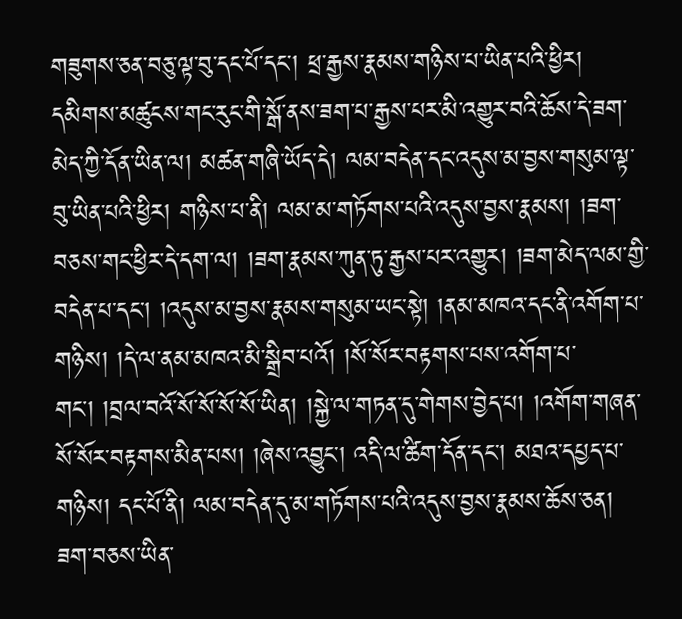གཟུགས་ཅན་བཅུ་ལྟ་བུ་དང་པོ་དང་། ཕྲ་རྒྱས་རྣམས་གཉིས་པ་ཡིན་པའི་ཕྱིར། དམིགས་མཚུངས་གང་རུང་གི་སྒོ་ནས་ཟག་པ་རྒྱས་པར་མི་འགྱུར་བའི་ཆོས་དེ་ཟག་མེད་ཀྱི་དོན་ཡིན་ལ། མཚན་གཞི་ཡོད་དེ། ལམ་བདེན་དང་འདུས་མ་བྱས་གསུམ་ལྟ་བུ་ཡིན་པའི་ཕྱིར། གཉིས་པ་ནི། ལམ་མ་གཏོགས་པའི་འདུས་བྱས་རྣམས། །ཟག་བཅས་གང་ཕྱིར་དེ་དག་ལ། །ཟག་རྣམས་ཀུན་ཏུ་རྒྱས་པར་འགྱུར། །ཟག་མེད་ལམ་གྱི་བདེན་པ་དང་། །འདུས་མ་བྱས་རྣམས་གསུམ་ཡང་སྟེ། །ནམ་མཁའ་དང་ནི་འགོག་པ་གཉིས། །དེ་ལ་ནམ་མཁའ་མི་སྒྲིབ་པའོ། །སོ་སོར་བརྟགས་པས་འགོག་པ་གང་། །བྲལ་བའོ་སོ་སོ་སོ་སོ་ཡིན། །སྐྱེ་ལ་གཏན་དུ་གེགས་བྱེད་པ། །འགོག་གཞན་སོ་སོར་བརྟགས་མིན་པས། །ཞེས་འབྱུང་། འདི་ལ་ཚིག་དོན་དང་། མཐའ་དཔྱད་པ་གཉིས། དང་པོ་ནི། ལམ་བདེན་དུ་མ་གཏོགས་པའི་འདུས་བྱས་རྣམས་ཆོས་ཅན། ཟག་བཅས་ཡིན་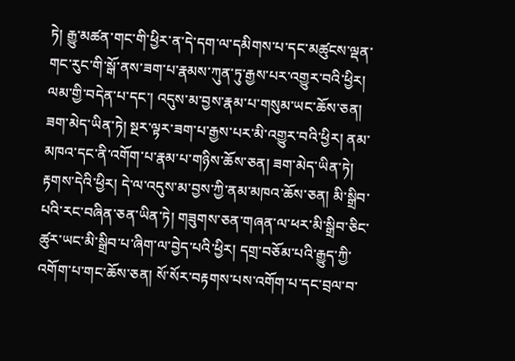ཏེ། རྒྱུ་མཚན་གང་གི་ཕྱིར་ན་དེ་དག་ལ་དམིགས་པ་དང་མཚུངས་ལྡན་གང་རུང་གི་སྒོ་ནས་ཟག་པ་རྣམས་ཀུན་ཏུ་རྒྱས་པར་འགྱུར་བའི་ཕྱིར། ལམ་གྱི་བདེན་པ་དང་། འདུས་མ་བྱས་རྣམ་པ་གསུམ་ཡང་ཆོས་ཅན། ཟག་མེད་ཡིན་ཏེ། སྔར་ལྟར་ཟག་པ་རྒྱས་པར་མི་འགྱུར་བའི་ཕྱིར། ནམ་མཁའ་དང་ནི་འགོག་པ་རྣམ་པ་གཉིས་ཆོས་ཅན། ཟག་མེད་ཡིན་ཏེ། རྟགས་དེའི་ཕྱིར། དེ་ལ་འདུས་མ་བྱས་ཀྱི་ནམ་མཁའ་ཆོས་ཅན། མི་སྒྲིབ་པའི་རང་བཞིན་ཅན་ཡིན་ཏེ། གཟུགས་ཅན་གཞན་ལ་ཕར་མི་སྒྲིབ་ཅིང་ཚུར་ཡང་མི་སྒྲིབ་པ་ཞིག་ལ་བྱེད་པའི་ཕྱིར། དགྲ་བཅོམ་པའི་རྒྱུད་ཀྱི་འགོག་པ་གང་ཆོས་ཅན། སོ་སོར་བརྟགས་པས་འགོག་པ་དང་བྲལ་བ་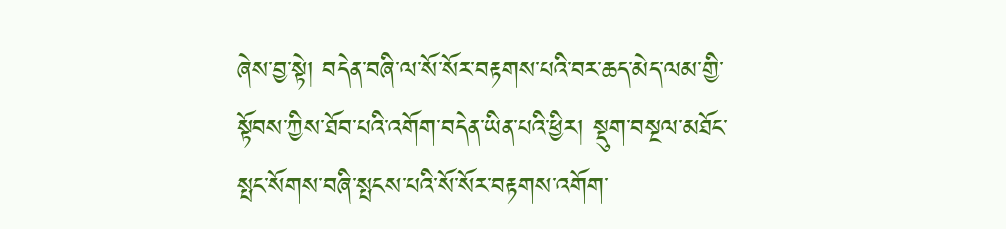ཞེས་བྱ་སྟེ། བདེན་བཞི་ལ་སོ་སོར་བརྟགས་པའི་བར་ཆད་མེད་ལམ་གྱི་སྟོབས་ཀྱིས་ཐོབ་པའི་འགོག་བདེན་ཡིན་པའི་ཕྱིར། སྡུག་བསྔལ་མཐོང་སྤང་སོགས་བཞི་སྤངས་པའི་སོ་སོར་བརྟགས་འགོག་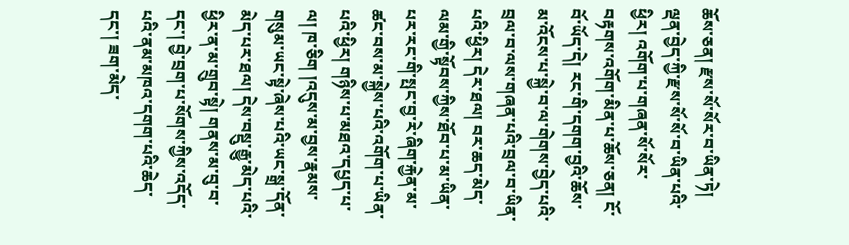ཆོས་ཅན། རྫས་སོ་སོར་བ་ཡིན་ཏེ། ལྡན་བྱེད་ཀྱི་རྫས་སོ་སོ་བ་ཡིན་པའི་ཕྱིར། འགོག་པ་གཞན་སོ་སོར་བརྟགས་འགོག་མིན་པ་ཆོས་ཅན། ངོ་བོ་ཡོད་དེ། རང་གི་དགག་བྱའི་ཆོས་མ་འོངས་པ་སྐྱེ་བ་ལ་གེགས་བྱེད་པའི་བྲལ་བ་ལས་གཞན་པའི་བྲལ་བ་ཡིན་པའི་ཕྱིར། དེར་ཐལ། བར་ཆད་མེད་ལམ་གྱི་སྟོབས་ཀྱིས་ཐོབ་པ་མ་ཡིན་པར་རང་གི་སྤང་བྱ་རེ་ཞིག་རྐྱེན་མ་ཚང་བས་མ་སྐྱེས་པའི་འགོག་པ་ཡིན་པའི་ཕྱིར། གཉིས་པ་མཐའ་དཔྱད་པ་ལ། ཁ་ཅིག །འདུས་མ་བྱས་རྣམས་གསུམ་ཡང་སྟེ་ཞེས་པའི་ཡང་སྒྲ་དོན་མེད་པར་ཐལ། དེས་བསྡུ་རྒྱུ་མེད་པའི་ཕྱིར་ན་མ་གྲུབ་སྟེ། གནས་མ་བུ་བ་དང་། བྱེ་བྲག་པ་སོགས་ཀྱིས་འདོད་པའི་ནམ་མཁའ་དགག་པའི་ཆེད་དང་། ཟག་མེད་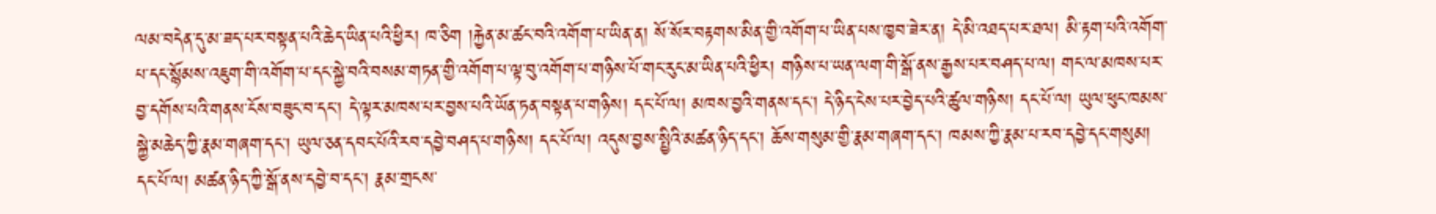ལམ་བདེན་དུ་མ་ཟད་པར་བསྟན་པའི་ཆེད་ཡིན་པའི་ཕྱིར། ཁ་ཅིག །རྐྱེན་མ་ཚང་བའི་འགོག་པ་ཡིན་ན། སོ་སོར་བརྟགས་མིན་གྱི་འགོག་པ་ཡིན་པས་ཁྱབ་ཟེར་ན། དེ་མི་འཐད་པར་ཐལ། མི་རྟག་པའི་འགོག་པ་དང་སྙོམས་འཇུག་གི་འགོག་པ་དང་སྐྱེ་བའི་བསམ་གཏན་གྱི་འགོག་པ་ལྟ་བུ་འགོག་པ་གཉིས་པོ་གང་རུང་མ་ཡིན་པའི་ཕྱིར། གཉིས་པ་ཡན་ལག་གི་སྒོ་ནས་རྒྱས་པར་བཤད་པ་ལ། གང་ལ་མཁས་པར་བྱ་དགོས་པའི་གནས་ངོས་བཟུང་བ་དང་། དེ་ལྟར་མཁས་པར་བྱས་པའི་ཡོན་ཏན་བསྟན་པ་གཉིས། དང་པོ་ལ། མཁས་བྱའི་གནས་དང་། དེ་ཉིད་ངེས་པར་བྱེད་པའི་ཚུལ་གཉིས། དང་པོ་ལ། ཡུལ་ཕུང་ཁམས་སྐྱེ་མཆེད་ཀྱི་རྣམ་གཞག་དང་། ཡུལ་ཅན་དབང་པོའི་རབ་དབྱེ་བཤད་པ་གཉིས། དང་པོ་ལ། འདུས་བྱས་སྤྱིའི་མཚན་ཉིད་དང་། ཆོས་གསུམ་གྱི་རྣམ་གཞག་དང་། ཁམས་ཀྱི་རྣམ་པ་རབ་དབྱེ་དང་གསུམ། དང་པོ་ལ། མཚན་ཉིད་ཀྱི་སྒོ་ནས་དབྱེ་བ་དང་། རྣམ་གྲངས་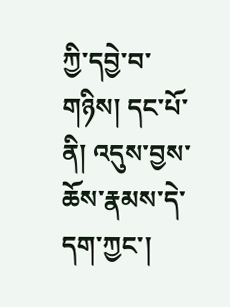ཀྱི་དབྱེ་བ་གཉིས། དང་པོ་ནི། འདུས་བྱས་ཆོས་རྣམས་དེ་དག་ཀྱང་།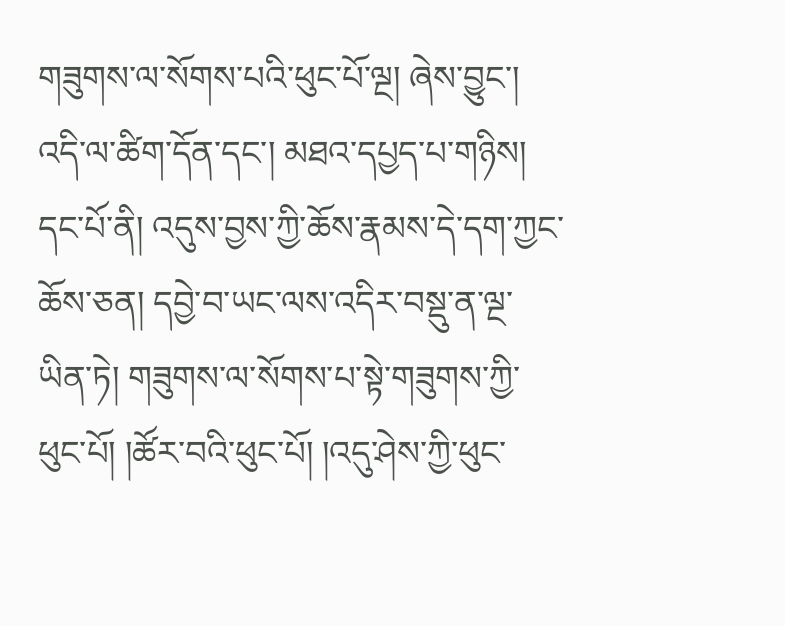གཟུགས་ལ་སོགས་པའི་ཕུང་པོ་ལྔ། ཞེས་བྱུང་། འདི་ལ་ཚིག་དོན་དང་། མཐའ་དཔྱད་པ་གཉིས། དང་པོ་ནི། འདུས་བྱས་ཀྱི་ཆོས་རྣམས་དེ་དག་ཀྱང་ཆོས་ཅན། དབྱེ་བ་ཡང་ལས་འདིར་བསྡུ་ན་ལྔ་ཡིན་ཏེ། གཟུགས་ལ་སོགས་པ་སྟེ་གཟུགས་ཀྱི་ཕུང་པོ། །ཚོར་བའི་ཕུང་པོ། །འདུ་ཤེས་ཀྱི་ཕུང་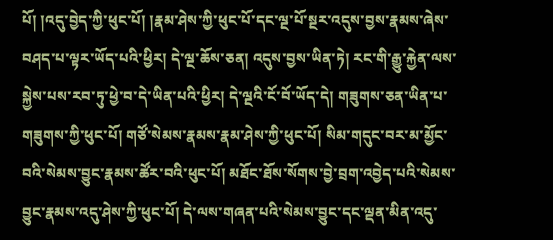པོ། །འདུ་བྱེད་ཀྱི་ཕུང་པོ། །རྣམ་ཤེས་ཀྱི་ཕུང་པོ་དང་ལྔ་པོ་སྔར་འདུས་བྱས་རྣམས་ཞེས་བཤད་པ་ལྟར་ཡོད་པའི་ཕྱིར། དེ་ལྔ་ཆོས་ཅན། འདུས་བྱས་ཡིན་ཏེ། རང་གི་རྒྱུ་རྐྱེན་ལས་སྐྱེས་པས་རབ་ཏུ་ཕྱེ་བ་དེ་ཡིན་པའི་ཕྱིར། དེ་ལྔའི་ངོ་བོ་ཡོད་དེ། གཟུགས་ཅན་ཡིན་པ་གཟུགས་ཀྱི་ཕུང་པོ། གཙོ་སེམས་རྣམས་རྣམ་ཤེས་ཀྱི་ཕུང་པོ། སིམ་གདུང་བར་མ་མྱོང་བའི་སེམས་བྱུང་རྣམས་ཚོར་བའི་ཕུང་པོ། མཐོང་ཐོས་སོགས་བྱེ་བྲག་འབྱེད་པའི་སེམས་བྱུང་རྣམས་འདུ་ཤེས་ཀྱི་ཕུང་པོ། དེ་ལས་གཞན་པའི་སེམས་བྱུང་དང་ལྡན་མིན་འདུ་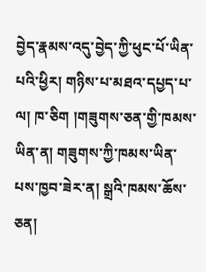བྱེད་རྣམས་འདུ་བྱེད་ཀྱི་ཕུང་པོ་ཡིན་པའི་ཕྱིར། གཉིས་པ་མཐའ་དཔྱད་པ་ལ། ཁ་ཅིག །གཟུགས་ཅན་གྱི་ཁམས་ཡིན་ན། གཟུགས་ཀྱི་ཁམས་ཡིན་པས་ཁྱབ་ཟེར་ན། སྒྲའི་ཁམས་ཆོས་ཅན།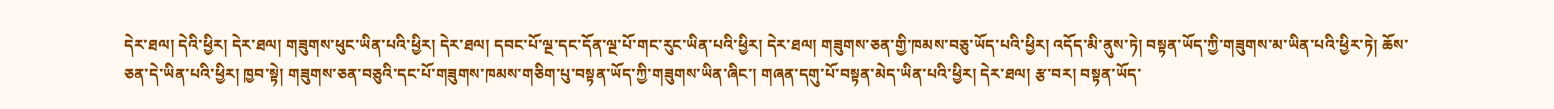དེར་ཐལ། དེའི་ཕྱིར། དེར་ཐལ། གཟུགས་ཕུང་ཡིན་པའི་ཕྱིར། དེར་ཐལ། དབང་པོ་ལྔ་དང་དོན་ལྔ་པོ་གང་རུང་ཡིན་པའི་ཕྱིར། དེར་ཐལ། གཟུགས་ཅན་གྱི་ཁམས་བཅུ་ཡོད་པའི་ཕྱིར། འདོད་མི་ནུས་ཏེ། བསྟན་ཡོད་ཀྱི་གཟུགས་མ་ཡིན་པའི་ཕྱིར་ཏེ། ཆོས་ཅན་དེ་ཡིན་པའི་ཕྱིར། ཁྱབ་སྟེ། གཟུགས་ཅན་བཅུའི་དང་པོ་གཟུགས་ཁམས་གཅིག་པུ་བསྟན་ཡོད་ཀྱི་གཟུགས་ཡིན་ཞིང་། གཞན་དགུ་པོ་བསྟན་མེད་ཡིན་པའི་ཕྱིར། དེར་ཐལ། རྩ་བར། བསྟན་ཡོད་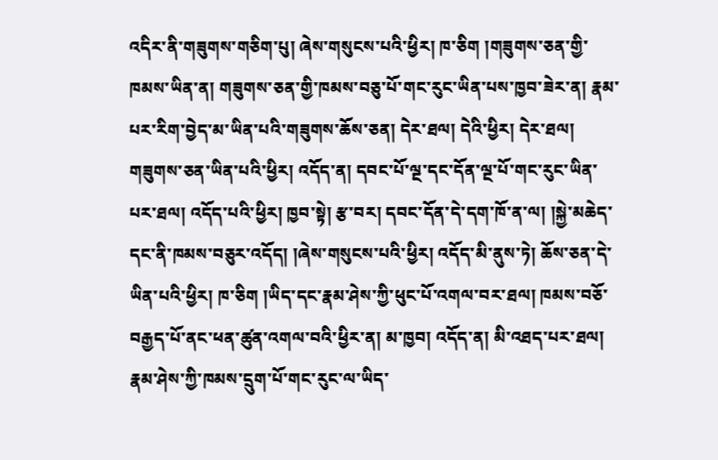འདིར་ནི་གཟུགས་གཅིག་པུ། ཞེས་གསུངས་པའི་ཕྱིར། ཁ་ཅིག །གཟུགས་ཅན་གྱི་ཁམས་ཡིན་ན། གཟུགས་ཅན་གྱི་ཁམས་བཅུ་པོ་གང་རུང་ཡིན་པས་ཁྱབ་ཟེར་ན། རྣམ་པར་རིག་བྱེད་མ་ཡིན་པའི་གཟུགས་ཆོས་ཅན། དེར་ཐལ། དེའི་ཕྱིར། དེར་ཐལ། གཟུགས་ཅན་ཡིན་པའི་ཕྱིར། འདོད་ན། དབང་པོ་ལྔ་དང་དོན་ལྔ་པོ་གང་རུང་ཡིན་པར་ཐལ། འདོད་པའི་ཕྱིར། ཁྱབ་སྟེ། རྩ་བར། དབང་དོན་དེ་དག་ཁོ་ན་ལ། །སྐྱེ་མཆེད་དང་ནི་ཁམས་བཅུར་འདོད། །ཞེས་གསུངས་པའི་ཕྱིར། འདོད་མི་ནུས་ཏེ། ཆོས་ཅན་དེ་ཡིན་པའི་ཕྱིར། ཁ་ཅིག །ཡིད་དང་རྣམ་ཤེས་ཀྱི་ཕུང་པོ་འགལ་བར་ཐལ། ཁམས་བཅོ་བརྒྱད་པོ་ནང་ཕན་ཚུན་འགལ་བའི་ཕྱིར་ན། མ་ཁྱབ། འདོད་ན། མི་འཐད་པར་ཐལ། རྣམ་ཤེས་ཀྱི་ཁམས་དྲུག་པོ་གང་རུང་ལ་ཡིད་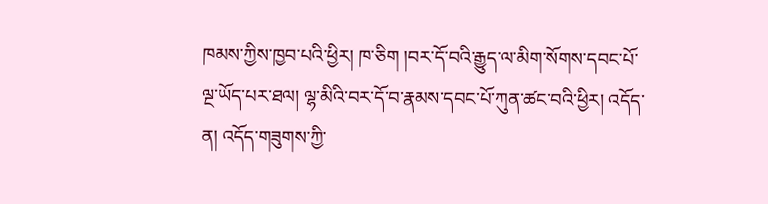ཁམས་ཀྱིས་ཁྱབ་པའི་ཕྱིར། ཁ་ཅིག །བར་དོ་བའི་རྒྱུད་ལ་མིག་སོགས་དབང་པོ་ལྔ་ཡོད་པར་ཐལ། ལྷ་མིའི་བར་དོ་བ་རྣམས་དབང་པོ་ཀུན་ཚང་བའི་ཕྱིར། འདོད་ན། འདོད་གཟུགས་ཀྱི་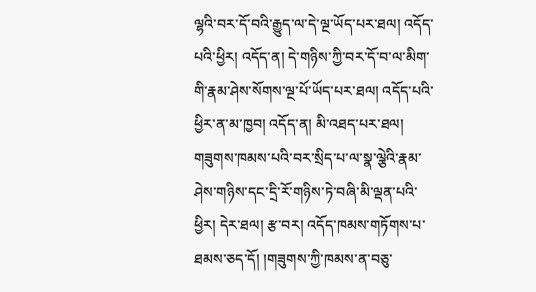ལྷའི་བར་དོ་བའི་རྒྱུད་ལ་དེ་ལྔ་ཡོད་པར་ཐལ། འདོད་པའི་ཕྱིར། འདོད་ན། དེ་གཉིས་ཀྱི་བར་དོ་བ་ལ་མིག་གི་རྣམ་ཤེས་སོགས་ལྔ་པོ་ཡོད་པར་ཐལ། འདོད་པའི་ཕྱིར་ན་མ་ཁྱབ། འདོད་ན། མི་འཐད་པར་ཐལ། གཟུགས་ཁམས་པའི་བར་སྲིད་པ་ལ་སྣ་ལྕེའི་རྣམ་ཤེས་གཉིས་དང་དྲི་རོ་གཉིས་ཏེ་བཞི་མི་ལྡན་པའི་ཕྱིར། དེར་ཐལ། རྩ་བར། འདོད་ཁམས་གཏོགས་པ་ཐམས་ཅད་དོ། །གཟུགས་ཀྱི་ཁམས་ན་བཅུ་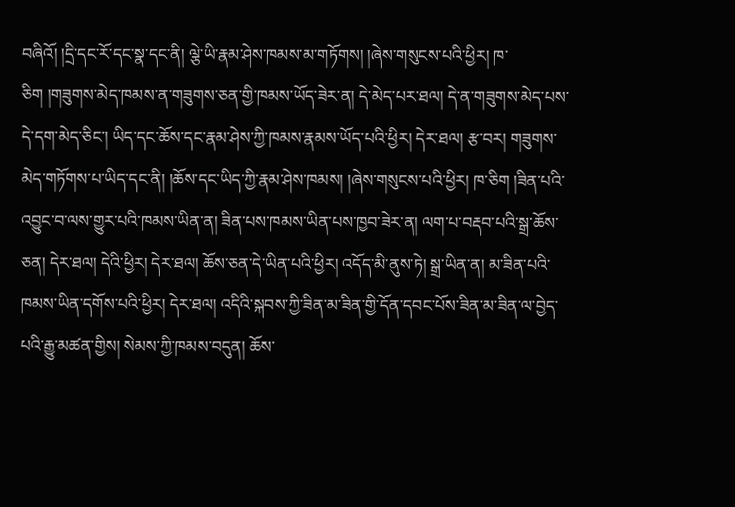བཞིའོ། །དྲི་དང་རོ་དང་སྣ་དང་ནི། ལྕེ་ཡི་རྣམ་ཤེས་ཁམས་མ་གཏོགས། །ཞེས་གསུངས་པའི་ཕྱིར། ཁ་ཅིག །གཟུགས་མེད་ཁམས་ན་གཟུགས་ཅན་གྱི་ཁམས་ཡོད་ཟེར་ན། དེ་མེད་པར་ཐལ། དེ་ན་གཟུགས་མེད་པས་དེ་དག་མེད་ཅིང་། ཡིད་དང་ཆོས་དང་རྣམ་ཤེས་ཀྱི་ཁམས་རྣམས་ཡོད་པའི་ཕྱིར། དེར་ཐལ། རྩ་བར། གཟུགས་མེད་གཏོགས་པ་ཡིད་དང་ནི། །ཆོས་དང་ཡིད་ཀྱི་རྣམ་ཤེས་ཁམས། །ཞེས་གསུངས་པའི་ཕྱིར། ཁ་ཅིག །ཟིན་པའི་འབྱུང་བ་ལས་གྱུར་པའི་ཁམས་ཡིན་ན། ཟིན་པས་ཁམས་ཡིན་པས་ཁྱབ་ཟེར་ན། ལག་པ་བརྡབ་པའི་སྒྲ་ཆོས་ཅན། དེར་ཐལ། དེའི་ཕྱིར། དེར་ཐལ། ཆོས་ཅན་དེ་ཡིན་པའི་ཕྱིར། འདོད་མི་ནུས་ཏེ། སྒྲ་ཡིན་ན། མ་ཟིན་པའི་ཁམས་ཡིན་དགོས་པའི་ཕྱིར། དེར་ཐལ། འདིའི་སྐབས་ཀྱི་ཟིན་མ་ཟིན་གྱི་དོན་དབང་པོས་ཟིན་མ་ཟིན་ལ་བྱེད་པའི་རྒྱུ་མཚན་གྱིས། སེམས་ཀྱི་ཁམས་བདུན། ཆོས་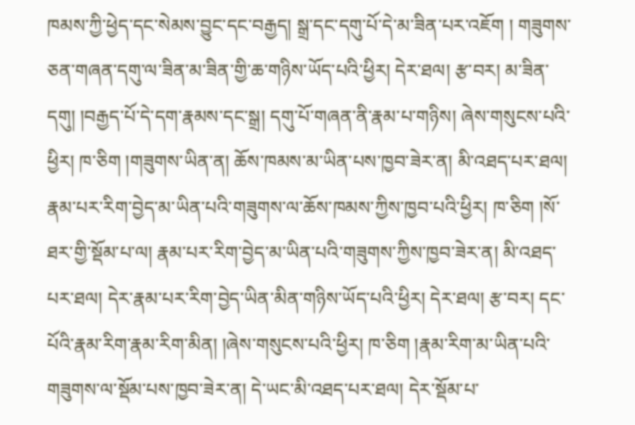ཁམས་ཀྱི་ཕྱེད་དང་སེམས་བྱུང་དང་བརྒྱད། སྒྲ་དང་དགུ་པོ་དེ་མ་ཟིན་པར་འཇོག ། གཟུགས་ཅན་གཞན་དགུ་ལ་ཟིན་མ་ཟིན་གྱི་ཆ་གཉིས་ཡོད་པའི་ཕྱིར། དེར་ཐལ། རྩ་བར། མ་ཟིན་དགུ། །བརྒྱད་པོ་དེ་དག་རྣམས་དང་སྒྲ། དགུ་པོ་གཞན་ནི་རྣམ་པ་གཉིས། ཞེས་གསུངས་པའི་ཕྱིར། ཁ་ཅིག །གཟུགས་ཡིན་ན། ཆོས་ཁམས་མ་ཡིན་པས་ཁྱབ་ཟེར་ན། མི་འཐད་པར་ཐལ། རྣམ་པར་རིག་བྱེད་མ་ཡིན་པའི་གཟུགས་ལ་ཆོས་ཁམས་ཀྱིས་ཁྱབ་པའི་ཕྱིར། ཁ་ཅིག །སོ་ཐར་གྱི་སྡོམ་པ་ལ། རྣམ་པར་རིག་བྱེད་མ་ཡིན་པའི་གཟུགས་ཀྱིས་ཁྱབ་ཟེར་ན། མི་འཐད་པར་ཐལ། དེར་རྣམ་པར་རིག་བྱེད་ཡིན་མིན་གཉིས་ཡོད་པའི་ཕྱིར། དེར་ཐལ། རྩ་བར། དང་པོའི་རྣམ་རིག་རྣམ་རིག་མིན། །ཞེས་གསུངས་པའི་ཕྱིར། ཁ་ཅིག །རྣམ་རིག་མ་ཡིན་པའི་གཟུགས་ལ་སྡོམ་པས་ཁྱབ་ཟེར་ན། དེ་ཡང་མི་འཐད་པར་ཐལ། དེར་སྡོམ་པ་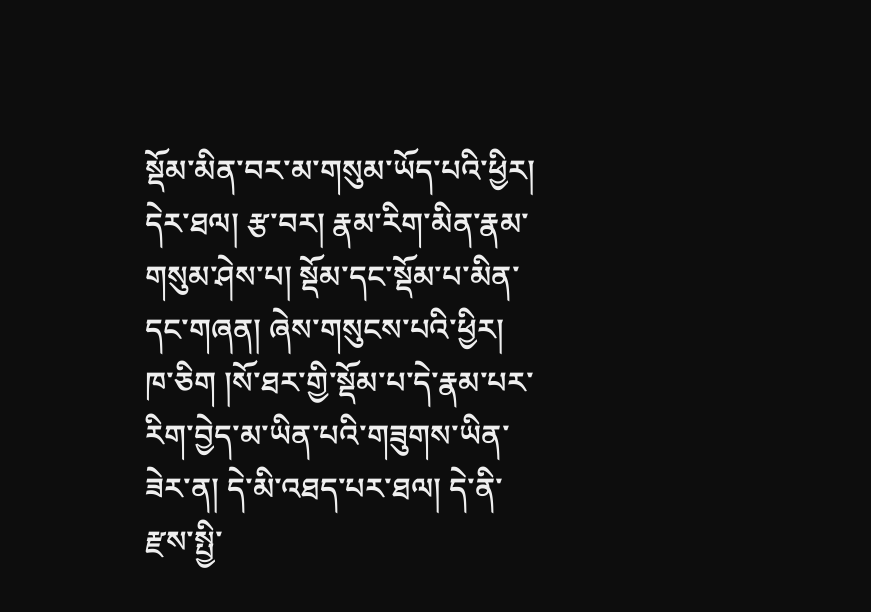སྡོམ་མིན་བར་མ་གསུམ་ཡོད་པའི་ཕྱིར། དེར་ཐལ། རྩ་བར། རྣམ་རིག་མིན་རྣམ་གསུམ་ཤེས་པ། སྡོམ་དང་སྡོམ་པ་མིན་དང་གཞན། ཞེས་གསུངས་པའི་ཕྱིར། ཁ་ཅིག །སོ་ཐར་གྱི་སྡོམ་པ་དེ་རྣམ་པར་རིག་བྱེད་མ་ཡིན་པའི་གཟུགས་ཡིན་ཟེར་ན། དེ་མི་འཐད་པར་ཐལ། དེ་ནི་རྫས་སྤྱི་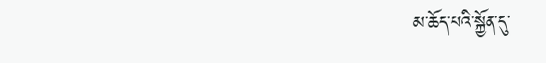མ་ཆོད་པའི་སྐྱོན་དུ་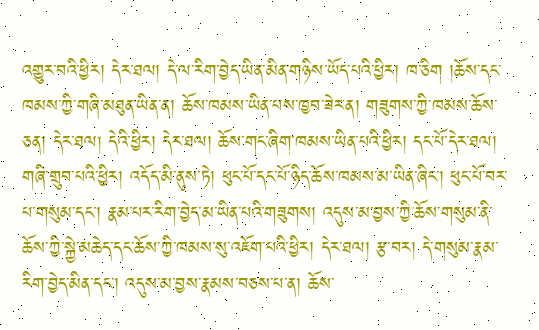འགྱུར་བའི་ཕྱིར། དེར་ཐལ། དེ་ལ་རིག་བྱེད་ཡིན་མིན་གཉིས་ཡོད་པའི་ཕྱིར། ཁ་ཅིག །ཆོས་དང་ཁམས་ཀྱི་གཞི་མཐུན་ཡིན་ན། ཆོས་ཁམས་ཡིན་པས་ཁྱབ་ཟེར་ན། གཟུགས་ཀྱི་ཁམས་ཆོས་ཅན། དེར་ཐལ། དེའི་ཕྱིར། དེར་ཐལ། ཆོས་གང་ཞིག་ཁམས་ཡིན་པའི་ཕྱིར། དང་པོ་དེར་ཐལ། གཞི་གྲུབ་པའི་ཕྱིར། འདོད་མི་ནུས་ཏེ། ཕུང་པོ་དང་པོ་ཉིད་ཆོས་ཁམས་མ་ཡིན་ཞིང་། ཕུང་པོ་བར་པ་གསུམ་དང་། རྣམ་པར་རིག་བྱེད་མ་ཡིན་པའི་གཟུགས། འདུས་མ་བྱས་ཀྱི་ཆོས་གསུམ་ནི་ཆོས་ཀྱི་སྐྱེ་མཆེད་དང་ཆོས་ཀྱི་ཁམས་སུ་འཇོག་པའི་ཕྱིར། དེར་ཐལ། རྩ་བར། དེ་གསུམ་རྣམ་རིག་བྱེད་མིན་དང་། འདུས་མ་བྱས་རྣམས་བཅས་པ་ན། ཆོས་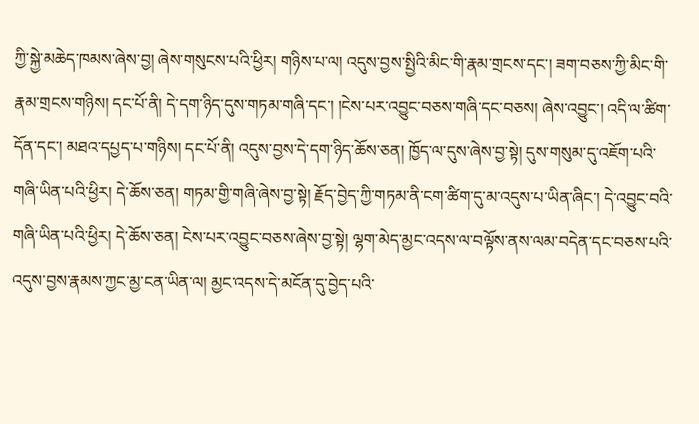ཀྱི་སྐྱེ་མཆེད་ཁམས་ཞེས་བྱ། ཞེས་གསུངས་པའི་ཕྱིར། གཉིས་པ་ལ། འདུས་བྱས་སྤྱིའི་མིང་གི་རྣམ་གྲངས་དང་། ཟག་བཅས་ཀྱི་མིང་གི་རྣམ་གྲངས་གཉིས། དང་པོ་ནི། དེ་དག་ཉིད་དུས་གཏམ་གཞི་དང་། །ངེས་པར་འབྱུང་བཅས་གཞི་དང་བཅས། ཞེས་འབྱུང་། འདི་ལ་ཚིག་དོན་དང་། མཐའ་དཔྱད་པ་གཉིས། དང་པོ་ནི། འདུས་བྱས་དེ་དག་ཉིད་ཆོས་ཅན། ཁྱོད་ལ་དུས་ཞེས་བྱ་སྟེ། དུས་གསུམ་དུ་འཇོག་པའི་གཞི་ཡིན་པའི་ཕྱིར། དེ་ཆོས་ཅན། གཏམ་གྱི་གཞི་ཞེས་བྱ་སྟེ། རྗོད་བྱེད་ཀྱི་གཏམ་ནི་ངག་ཚིག་དུ་མ་འདུས་པ་ཡིན་ཞིང་། དེ་འབྱུང་བའི་གཞི་ཡིན་པའི་ཕྱིར། དེ་ཆོས་ཅན། ངེས་པར་འབྱུང་བཅས་ཞེས་བྱ་སྟེ། ལྷག་མེད་མྱང་འདས་ལ་བལྟོས་ནས་ལམ་བདེན་དང་བཅས་པའི་འདུས་བྱས་རྣམས་ཀྱང་མྱ་ངན་ཡིན་ལ། མྱང་འདས་དེ་མངོན་དུ་བྱེད་པའི་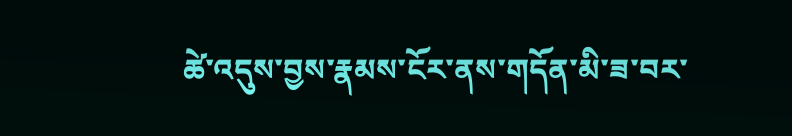ཚེ་འདུས་བྱས་རྣམས་ངོར་ནས་གདོན་མི་ཟ་བར་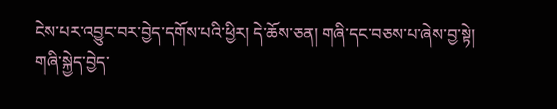ངེས་པར་འབྱུང་བར་བྱེད་དགོས་པའི་ཕྱིར། དེ་ཆོས་ཅན། གཞི་དང་བཅས་པ་ཞེས་བྱ་སྟེ། གཞི་སྐྱེད་བྱེད་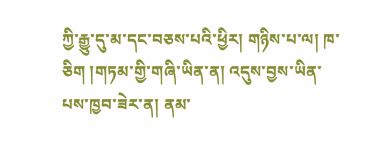ཀྱི་རྒྱུ་དུ་མ་དང་བཅས་པའི་ཕྱིར། གཉིས་པ་ལ། ཁ་ཅིག །གཏམ་གྱི་གཞི་ཡིན་ན། འདུས་བྱས་ཡིན་པས་ཁྱབ་ཟེར་ན། ནམ་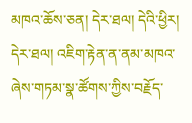མཁའ་ཆོས་ཅན། དེར་ཐལ། དེའི་ཕྱིར། དེར་ཐལ། འཇིག་རྟེན་ན་ནམ་མཁའ་ཞེས་གཏམ་སྣ་ཚོགས་ཀྱིས་བརྗོད་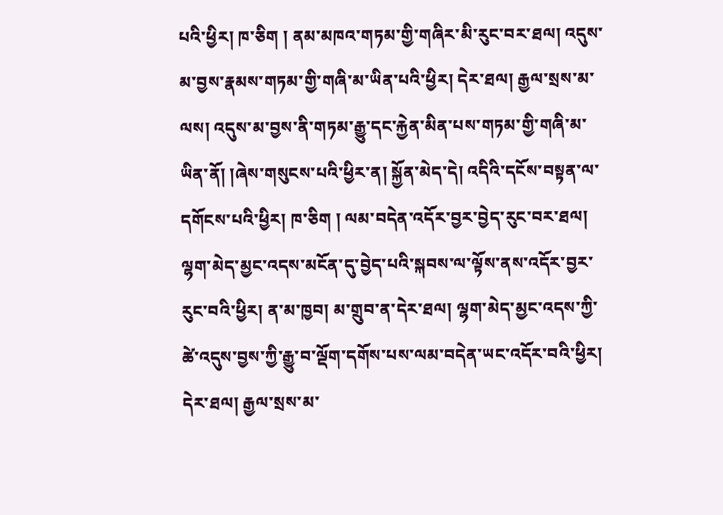པའི་ཕྱིར། ཁ་ཅིག ། ནམ་མཁའ་གཏམ་གྱི་གཞིར་མི་རུང་བར་ཐལ། འདུས་མ་བྱས་རྣམས་གཏམ་གྱི་གཞི་མ་ཡིན་པའི་ཕྱིར། དེར་ཐལ། རྒྱལ་སྲས་མ་ལས། འདུས་མ་བྱས་ནི་གཏམ་རྒྱུ་དང་རྐྱེན་མིན་པས་གཏམ་གྱི་གཞི་མ་ཡིན་ནོ། །ཞེས་གསུངས་པའི་ཕྱིར་ན། སྐྱོན་མེད་དེ། འདིའི་དངོས་བསྟན་ལ་དགོངས་པའི་ཕྱིར། ཁ་ཅིག ། ལམ་བདེན་འདོར་བྱར་བྱེད་རུང་བར་ཐལ། ལྷག་མེད་མྱང་འདས་མངོན་དུ་བྱེད་པའི་སྐབས་ལ་ལྟོས་ནས་འདོར་བྱར་རུང་བའི་ཕྱིར། ན་མ་ཁྱབ། མ་གྲུབ་ན་དེར་ཐལ། ལྷག་མེད་མྱང་འདས་ཀྱི་ཚེ་འདུས་བྱས་ཀྱི་རྒྱུ་བ་ལྡོག་དགོས་པས་ལམ་བདེན་ཡང་འདོར་བའི་ཕྱིར། དེར་ཐལ། རྒྱལ་སྲས་མ་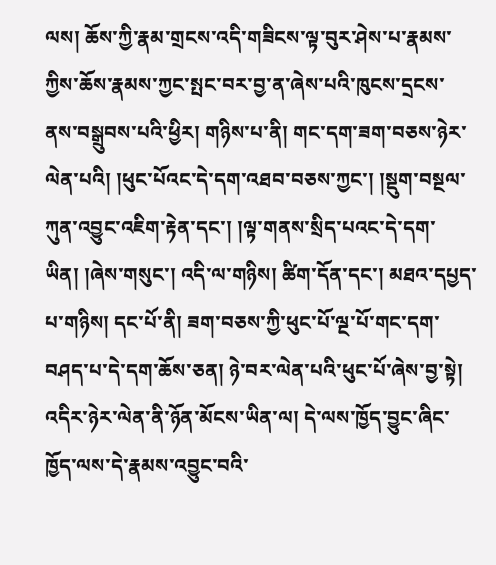ལས། ཆོས་ཀྱི་རྣམ་གྲངས་འདི་གཟིངས་ལྟ་བུར་ཤེས་པ་རྣམས་ཀྱིས་ཆོས་རྣམས་ཀྱང་སྤང་བར་བྱ་ན་ཞེས་པའི་ཁུངས་དྲངས་ནས་བསྒྲུབས་པའི་ཕྱིར། གཉིས་པ་ནི། གང་དག་ཟག་བཅས་ཉེར་ལེན་པའི། །ཕུང་པོའང་དེ་དག་འཐབ་བཅས་ཀྱང་། །སྡུག་བསྔལ་ཀུན་འབྱུང་འཇིག་རྟེན་དང་། །ལྟ་གནས་སྲིད་པའང་དེ་དག་ཡིན། །ཞེས་གསུང་། འདི་ལ་གཉིས། ཚིག་དོན་དང་། མཐའ་དཔྱད་པ་གཉིས། དང་པོ་ནི། ཟག་བཅས་ཀྱི་ཕུང་པོ་ལྔ་པོ་གང་དག་བཤད་པ་དེ་དག་ཆོས་ཅན། ཉེ་བར་ལེན་པའི་ཕུང་པོ་ཞེས་བྱ་སྟེ། འདིར་ཉེར་ལེན་ནི་ཉོན་མོངས་ཡིན་ལ། དེ་ལས་ཁྱོད་བྱུང་ཞིང་ཁྱོད་ལས་དེ་རྣམས་འབྱུང་བའི་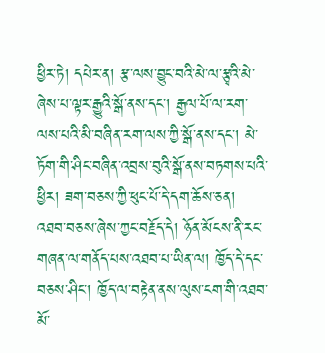ཕྱིར་ཏེ། དཔེར་ན། རྩ་ལས་བྱུང་བའི་མེ་ལ་རྩྭའི་མེ་ཞེས་པ་ལྟར་རྒྱུའི་སྒོ་ནས་དང་། རྒྱལ་པོ་ལ་རག་ལས་པའི་མི་བཞིན་རག་ལས་ཀྱི་སྒོ་ནས་དང་། མེ་ཏོག་གི་ཤིང་བཞིན་འབྲས་བུའི་སྒོ་ནས་བཏགས་པའི་ཕྱིར། ཟག་བཅས་ཀྱི་ཕུང་པོ་དེ་དག་ཆོས་ཅན། འཐབ་བཅས་ཞེས་ཀྱང་བརྗོད་དེ། ཉོན་མོངས་ནི་རང་གཞན་ལ་གནོད་པས་འཐབ་པ་ཡིན་ལ། ཁྱོད་དེ་དང་བཅས་ཤིང་། ཁྱོད་ལ་བརྟེན་ནས་ལུས་ངག་གི་འཐབ་མོ་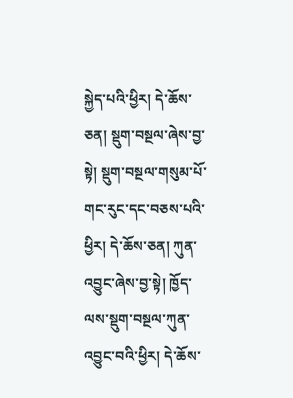སྐྱེད་པའི་ཕྱིར། དེ་ཆོས་ཅན། སྡུག་བསྔལ་ཞེས་བྱ་སྟེ། སྡུག་བསྔལ་གསུམ་པོ་གང་རུང་དང་བཅས་པའི་ཕྱིར། དེ་ཆོས་ཅན། ཀུན་འབྱུང་ཞེས་བྱ་སྟེ། ཁྱོད་ལས་སྡུག་བསྔལ་ཀུན་འབྱུང་བའི་ཕྱིར། དེ་ཆོས་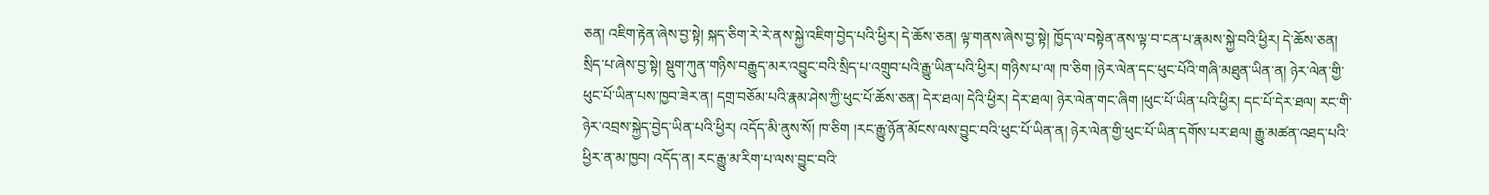ཅན། འཇིག་རྟེན་ཞེས་བྱ་སྟེ། སྐད་ཅིག་རེ་རེ་ནས་སྐྱེ་འཇིག་བྱེད་པའི་ཕྱིར། དེ་ཆོས་ཅན། ལྟ་གནས་ཞེས་བྱ་སྟེ། ཁྱོད་ལ་བསྟེན་ནས་ལྟ་བ་ངན་པ་རྣམས་སྐྱེ་བའི་ཕྱིར། དེ་ཆོས་ཅན། སྲིད་པ་ཞེས་བྱ་སྟེ། སྡུག་ཀུན་གཉིས་བརྒྱུད་མར་འབྱུང་བའི་སྲིད་པ་འགྲུབ་པའི་རྒྱུ་ཡིན་པའི་ཕྱིར། གཉིས་པ་ལ། ཁ་ཅིག །ཉེར་ལེན་དང་ཕུང་པོའི་གཞི་མཐུན་ཡིན་ན། ཉེར་ལེན་གྱི་ཕུང་པོ་ཡིན་པས་ཁྱབ་ཟེར་ན། དགྲ་བཅོམ་པའི་རྣམ་ཤེས་ཀྱི་ཕུང་པོ་ཆོས་ཅན། དེར་ཐལ། དེའི་ཕྱིར། དེར་ཐལ། ཉེར་ལེན་གང་ཞིག །ཕུང་པོ་ཡིན་པའི་ཕྱིར། དང་པོ་དེར་ཐལ། རང་གི་ཉེར་འབྲས་སྐྱེད་བྱེད་ཡིན་པའི་ཕྱིར། འདོད་མི་ནུས་སོ། ཁ་ཅིག །རང་རྒྱུ་ཉོན་མོངས་ལས་བྱུང་བའི་ཕུང་པོ་ཡིན་ན། ཉེར་ལེན་གྱི་ཕུང་པོ་ཡིན་དགོས་པར་ཐལ། རྒྱུ་མཚན་འཐད་པའི་ཕྱིར་ན་མ་ཁྱབ། འདོད་ན། རང་རྒྱུ་མ་རིག་པ་ལས་བྱུང་བའི་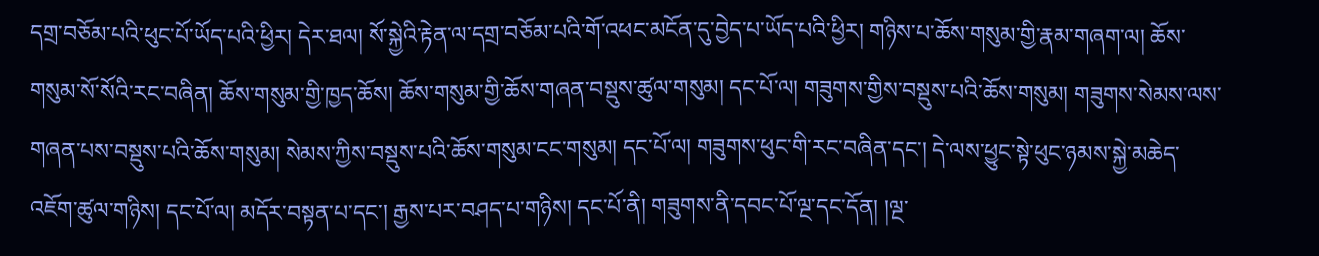དགྲ་བཅོམ་པའི་ཕུང་པོ་ཡོད་པའི་ཕྱིར། དེར་ཐལ། སོ་སྐྱེའི་རྟེན་ལ་དགྲ་བཅོམ་པའི་གོ་འཕང་མངོན་དུ་བྱེད་པ་ཡོད་པའི་ཕྱིར། གཉིས་པ་ཆོས་གསུམ་གྱི་རྣམ་གཞག་ལ། ཆོས་གསུམ་སོ་སོའི་རང་བཞིན། ཆོས་གསུམ་གྱི་ཁྱད་ཆོས། ཆོས་གསུམ་གྱི་ཆོས་གཞན་བསྡུས་ཚུལ་གསུམ། དང་པོ་ལ། གཟུགས་གྱིས་བསྡུས་པའི་ཆོས་གསུམ། གཟུགས་སེམས་ལས་གཞན་པས་བསྡུས་པའི་ཆོས་གསུམ། སེམས་ཀྱིས་བསྡུས་པའི་ཆོས་གསུམ་ངང་གསུམ། དང་པོ་ལ། གཟུགས་ཕུང་གི་རང་བཞིན་དང་། དེ་ལས་ཕྱུང་སྟེ་ཕུང་ཉམས་སྐྱེ་མཆེད་འཇོག་ཚུལ་གཉིས། དང་པོ་ལ། མདོར་བསྟན་པ་དང་། རྒྱས་པར་བཤད་པ་གཉིས། དང་པོ་ནི། གཟུགས་ནི་དབང་པོ་ལྔ་དང་དོན། །ལྔ་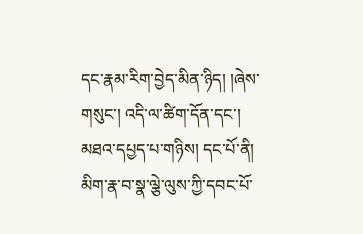དང་རྣམ་རིག་བྱེད་མིན་ཉིད། །ཞེས་གསུང་། འདི་ལ་ཚིག་དོན་དང་། མཐའ་དཔྱད་པ་གཉིས། དང་པོ་ནི། མིག་རྣ་བ་སྣ་ལྕེ་ལུས་ཀྱི་དབང་པོ་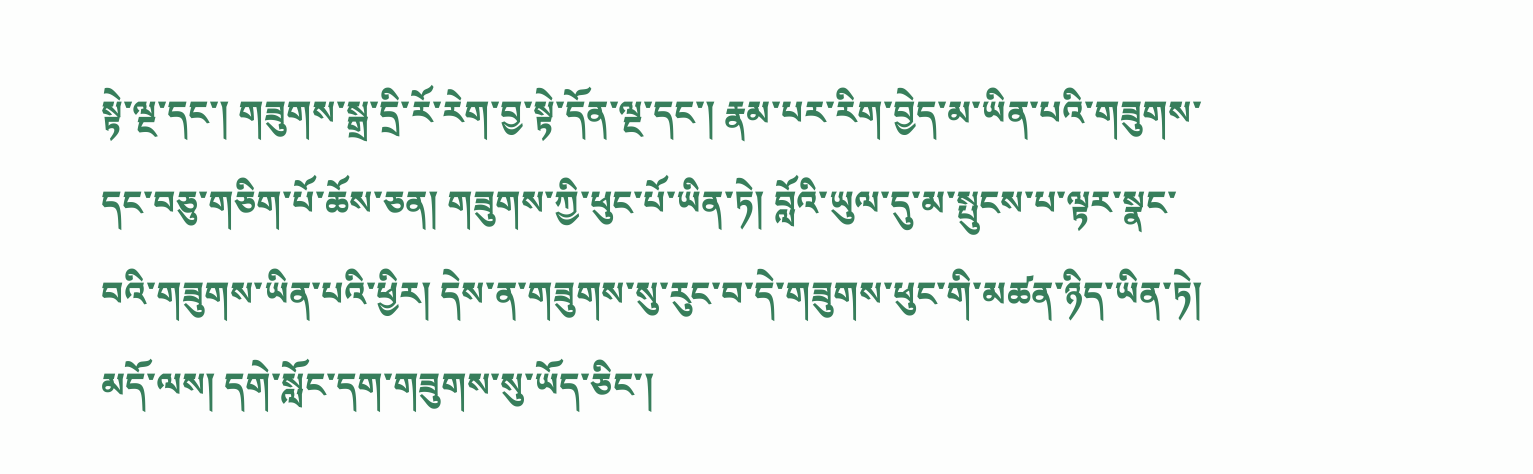སྟེ་ལྔ་དང་། གཟུགས་སྒྲ་དྲི་རོ་རེག་བྱ་སྟེ་དོན་ལྔ་དང་། རྣམ་པར་རིག་བྱེད་མ་ཡིན་པའི་གཟུགས་དང་བཅུ་གཅིག་པོ་ཆོས་ཅན། གཟུགས་ཀྱི་ཕུང་པོ་ཡིན་ཏེ། བློའི་ཡུལ་དུ་མ་སྤུངས་པ་ལྟར་སྣང་བའི་གཟུགས་ཡིན་པའི་ཕྱིར། དེས་ན་གཟུགས་སུ་རུང་བ་དེ་གཟུགས་ཕུང་གི་མཚན་ཉིད་ཡིན་ཏེ། མདོ་ལས། དགེ་སློང་དག་གཟུགས་སུ་ཡོད་ཅིང་།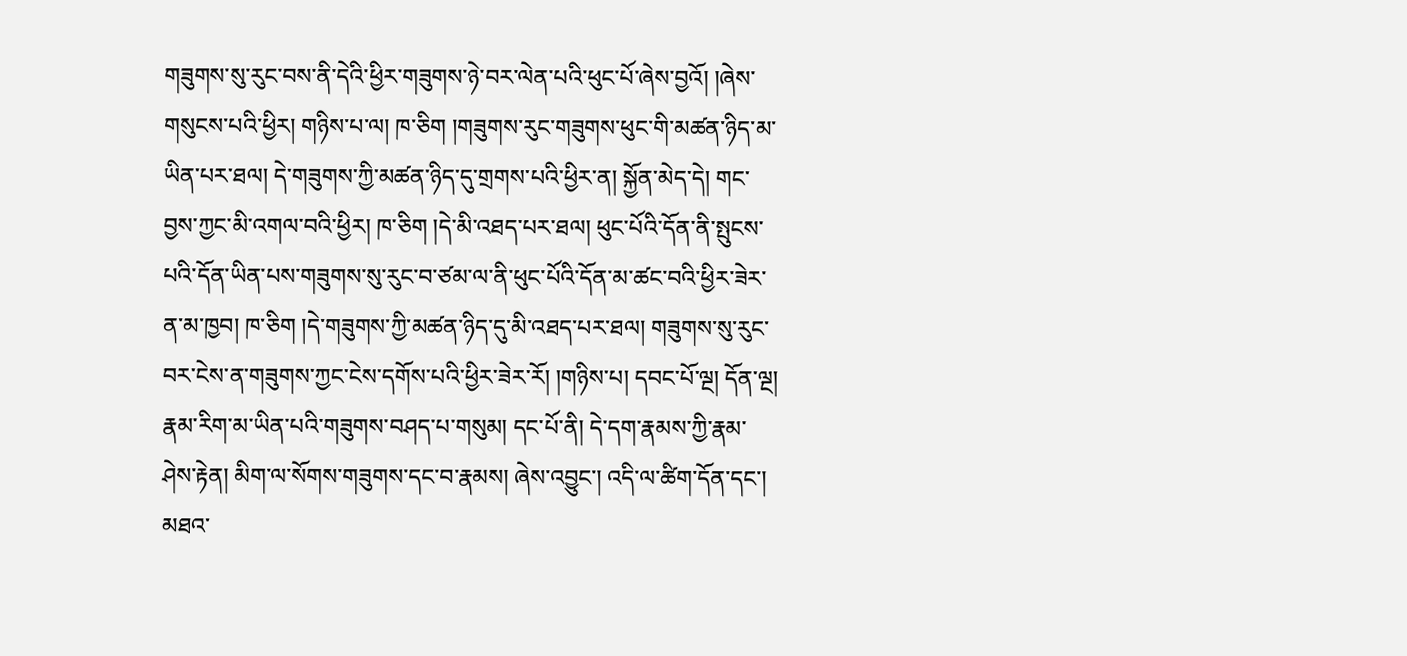གཟུགས་སུ་རུང་བས་ནི་དེའི་ཕྱིར་གཟུགས་ཉེ་བར་ལེན་པའི་ཕུང་པོ་ཞེས་བྱའོ། །ཞེས་གསུངས་པའི་ཕྱིར། གཉིས་པ་ལ། ཁ་ཅིག །གཟུགས་རུང་གཟུགས་ཕུང་གི་མཚན་ཉིད་མ་ཡིན་པར་ཐལ། དེ་གཟུགས་ཀྱི་མཚན་ཉིད་དུ་གྲགས་པའི་ཕྱིར་ན། སྐྱོན་མེད་དེ། གང་བྱས་ཀྱང་མི་འགལ་བའི་ཕྱིར། ཁ་ཅིག །དེ་མི་འཐད་པར་ཐལ། ཕུང་པོའི་དོན་ནི་སྤུངས་པའི་དོན་ཡིན་པས་གཟུགས་སུ་རུང་བ་ཙམ་ལ་ནི་ཕུང་པོའི་དོན་མ་ཚང་བའི་ཕྱིར་ཟེར་ན་མ་ཁྱབ། ཁ་ཅིག །དེ་གཟུགས་ཀྱི་མཚན་ཉིད་དུ་མི་འཐད་པར་ཐལ། གཟུགས་སུ་རུང་བར་ངེས་ན་གཟུགས་ཀྱང་ངེས་དགོས་པའི་ཕྱིར་ཟེར་རོ། །གཉིས་པ། དབང་པོ་ལྔ། དོན་ལྔ། རྣམ་རིག་མ་ཡིན་པའི་གཟུགས་བཤད་པ་གསུམ། དང་པོ་ནི། དེ་དག་རྣམས་ཀྱི་རྣམ་ཤེས་རྟེན། མིག་ལ་སོགས་གཟུགས་དང་བ་རྣམས། ཞེས་འབྱུང་། འདི་ལ་ཚིག་དོན་དང་། མཐའ་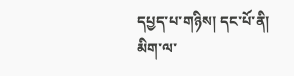དཔྱད་པ་གཉིས། དང་པོ་ནི། མིག་ལ་